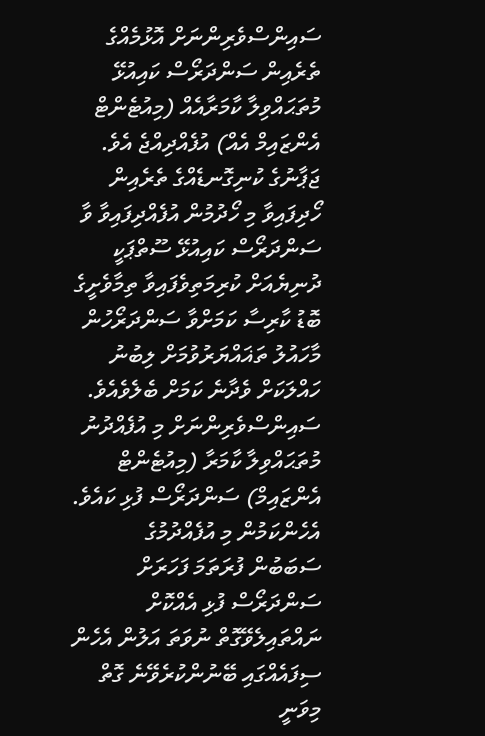ސައިންސްވެރިންނަށް އޮޅުމެއްގެ ތެރެއިން ސަންދަރޯސް ކައިއުޅޭ މުތަޙައްވިލާ ކާމަރާއެއް (މިއުޓެންޓް އެންޒައިމް އެއް) އުފެއްދިއްޖެ އެވެ. ޖަޕާނުގެ ކުނިގޮނޑެއްގެ ތެރެއިން ހޯދިފައިވާ މި ހޯދުމުން އުފެއްދިފައިވާ ވާ ސަންދަރޯސް ކައިއުޅޭ ސޫތްޕަކީ ދުނިޔެއަށް ކުރިމަތިވެފައިވާ ތިމާވެށީގެ ބޮޑު ކާރިސާ ކަމަށްވާ ސަންދަރޯހުން މާހައުލު ތަޣައްޔަރުވުމަށް ލިބުނު ހައްލަކަށް ވެދާނެ ކަމަށް ބެލެވެއެވެ.
ސައިންސްވެރިންނަށް މި އުފެއްދުނު މުތަޙައްވިލާ ކާމަރާ (މިއުޓެންޓް އެންޒައިމް) ސަންދަރޯސް ފުޅި ކައެވެ. އެހެންކަމުން މި އުފެއްދުމުގެ ސަބަބުން ފުރަތަމަ ފަހަރަށް ސަންދަރޯސް ފުޅި އެއްކޮށް ނައްތައިލެވޭގޮތް ނުވަތަ އަލުން އެހެން ސިފައެއްގައި ބޭނުންކުރެވޭނެ ގޮތް މިވަނީ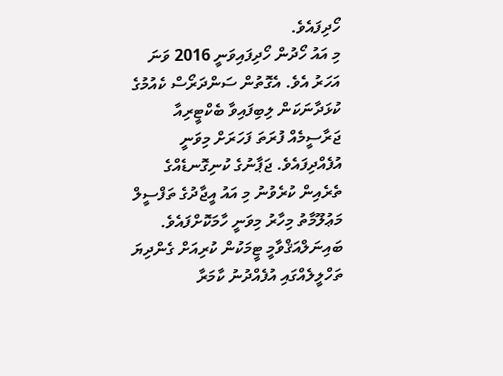ހޯދިފައެވެ.
މި އައު ހޯދުން ހޯދިފައިވަނީ 2016 ވަނަ އަހަރު އެވެ. އެގޮތުން ސަންދަރޯސް ކެއުމުގެ ކުޅަދާނަކަން ލިބިފައިވާ ބެކްޓީރިއާ ޖަރާސީމެއް ފުރަތަ ފަހަރަށް މިވަނީ އުފެއްދިފައެވެ. ޖަޕާނުގެ ކުނިގޮނޑެއްގެ ތެރެއިން ކުރެވުނު މި އައު އީޖާދުގެ ތަފްސީލް މަޢުލޫމާތު މިހާރު މިވަނީ ހާމަކޮށްފައެވެ.
ބައިނަލްއަޤްވާމީ ޓީމަކުން ކުރިއަށް ގެންދިޔަ ތަހްލީލެއްގައި އުފެއްދުނު ކާމަރާ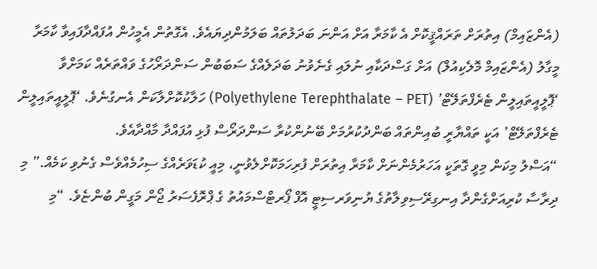(އެންޒައިމް) އިތުރަށް ތަރައްޤީކޮށް އެ ކާމަރާ އަށް އަންނަ ބަދަލުތައް ބަލަމުންދިޔައެވެ. އެގޮތުން އެމީހުން އުފައްދާފައިވާ ކާމަރާ މީގާލު (އެންޒައިމް މޮލެކިއުލް) އަށް ގަސްދަކާއި ނުލައި ގެނެވުނު ބަދަލެއްގެ ސަބަބުން ސަންދަރޯހުގެ ވައްތަރެއް ކަމަށްވާ ‘ޕޮލީއީތައިލީން ޓެރެފްތަލޭޓް’ (Polyethylene Terephthalate – PET) ހަލާކުކޮށްލާކަން އެނގުނެވެ. ‘ޕޮލީއީތައިލީން ޓެރެފްތަލޭޓް’ އަކީ ތައްޔާރީ ބުއިންތައް ބަންދުކުރުމަށް ބޭނުންކުރާ ސަންދަރޯސް ފުޅި އުފައްދާ މާއްދާއެވެ.
“އަސްލު މިކަން މިވީ ގޮތަކީ އަހަރުމެންނަށް ކާމަރާ އިތުރަށް ފުރިހަމަކޮށްލެވުނީ، މިއީ ކުޑަވަރެއްގެ ސިހުމެއްވެސް ގެނުވި ކަމެއް.” މި ދިރާސާ ކުރިއަށްގެންދާ އިނގިރޭސިވިލާތުގެ ޔުނިވަރސިޓީ އޮފް ޕޯރޓްސްމައުތު ގެ ޕްރޮފެސަރު ޖޯން މަގީން ބުންޏެވެ. “މި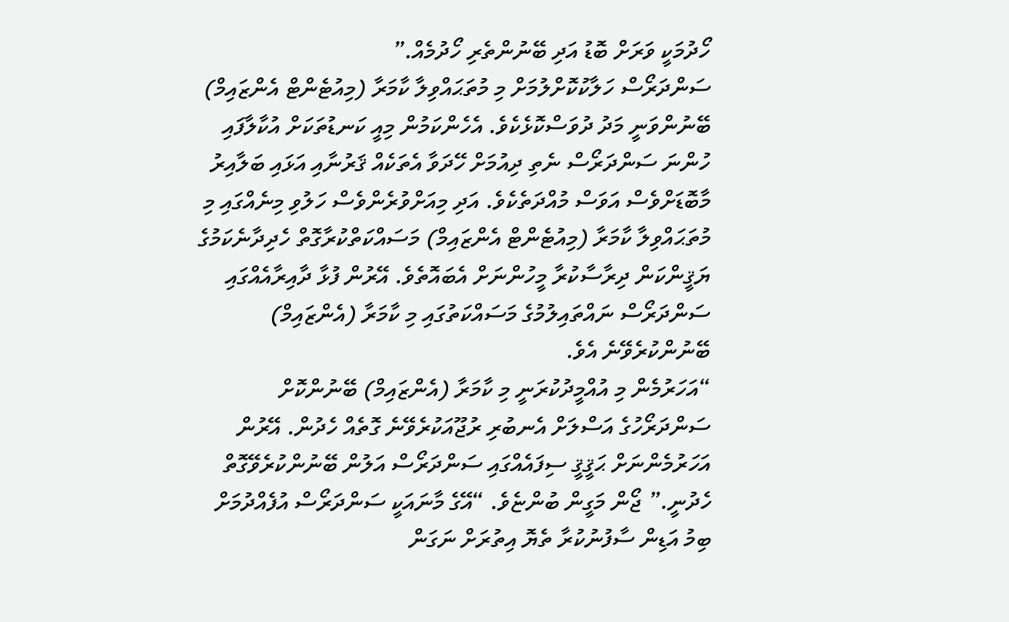ހޯދުމަކީ ވަރަށް ބޮޑު އަދި ބޭނުންތެރި ހޯދުމެއް.”
ސަންދަރޯސް ހަލާކުކޮށްލުމަށް މި މުތަޙައްވިލާ ކާމަރާ (މިއުޓެންޓް އެންޒައިމް) ބޭނުންވަނީ މަދު ދުވަސްކޮޅެކެވެ. އެހެންކަމުން މިއީ ކަނޑުތަކަށް އުކާލާފައި ހުންނަ ސަންދަރޯސް ނެތި ދިއުމަށް ހޭދަވާ އެތަކެއް ޤަރުނާއި އަޅައި ބަލާއިރު މާބޮޑަށްވެސް އަވަސް މުއްދަތެކެވެ. އަދި މިއަށްވުރެންވެސް ހަލުވި މިނެއްގައި މި މުތަޙައްވިލާ ކާމަރާ (މިއުޓެންޓް އެންޒައިމް) މަސައްކަތްކުރާގޮތް ހެދިދާނެކަމުގެ ޔަޤީންކަން ދިރާސާކުރާ މީހުންނަށް އެބައޮތެވެ. އޭރުން ފުޅާ ދާއިރާއެއްގައި ސަންދަރޯސް ނައްތައިލުމުގެ މަސައްކަތުގައި މި ކާމަރާ (އެންޒައިމް) ބޭނުންކުރެވޭނެ އެވެ.
“އަހަރުމެން މި އުއްމީދުކުރަނީ މި ކާމަރާ (އެންޒައިމް) ބޭނުންކޮށް ސަންދަރޯހުގެ އަސްލަށް އެނބުރި ރުޖޫއަކުރެވޭނެ ގޮތެއް ހެދުން. އޭރުން އަހަރުމެންނަށް ޙަޤީޤީ ސިފައެއްގައި ސަންދަރޯސް އަލުން ބޭނުންކުރެވޭގޮތް ހެދުނީ.” ޖޯން މަގީން ބުންޏެވެ. “އޭގެ މާނައަކީ ސަންދަރޯސް އުފެއްދުމަށް ބިމު އަޑިން ސާފުނުކުރާ ތެޔޮ އިތުރަށް ނަގަން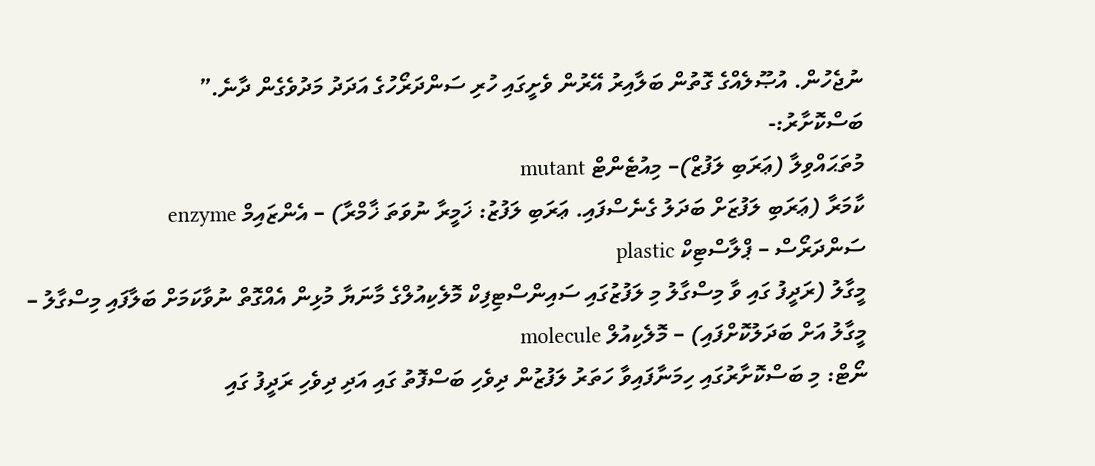ނުޖެހުން. އުޞޫލެއްގެ ގޮތުން ބަލާއިރު އޭރުން ވެށީގައި ހުރި ސަންދަރޯހުގެ އަދަދު މަދުވެގެން ދާނެ.”
ބަސްކޮށާރު:-
މުތަޙައްވިލާ (ޢަރަބި ލަފުޒް)– މިއުޓެންޓް mutant
ކާމަރާ (ޢަރަބި ލަފުޒަށް ބަދަލު ގެނެސްފައި. ޢަރަބި ލަފުޒު: ޚަމީރާ ނުވަތަ ޚާމްރާ) – އެންޒައިމް enzyme
ސަންދަރޯސް – ޕްލާސްޓިކް plastic
މީގާލު (ރަދީފު ގައި ވާ މިސްގާލު މި ލަފުޒުގައި ސައިންސްޓިފިކް މޮލެކިއުލްގެ މާނަޔާ މުޅިން އެއްގޮތް ނުވާކަމަށް ބަލާފައި މިސްގާލު – މީގާލު އަށް ބަދަލުކޮށްފައި) – މޮލެކިއުލް molecule
ނޯޓް: މި ބަސްކޮށާރުގައި ހިމަނާފައިވާ ހަތަރު ލަފުޒުން ދިވެހި ބަސްފޮތު ގައި އަދި ދިވެހި ރަދީފު ގައި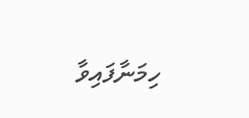ހިމަނާފައިވާ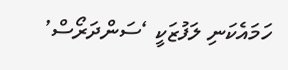ހަމައެކަނި ލަފުޒަކީ ‘ސަންދަރޯސް’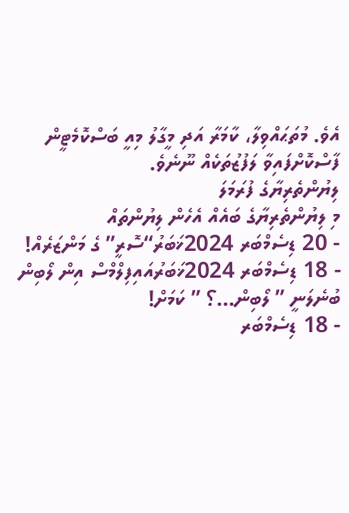އެވެ. މުތަޙައްވިލާ، ކާމަރާ އަދި މީގާލު މިއީ ބަސްކޮމެޓީން ފާސްކޮށްފައިވާ ލަފުޒުތަކެއް ނޫނެވެ.
ލިޔުންތެރިޔާގެ ފުރަމަލަ
މި ލިޔުންތެރިޔާގެ ބައެއް އެހެން ލިޔުންތައް
- 20 ޑިސެމްބަރ 2024ޚަބަރު“ސޮރީ” ގެ މަންޒަރެއް!
- 18 ޑިސެމްބަރ 2024ޚަބަރުއައިފިލްމްސް އިން ލޯބިން ބުނެލަނީ ” ލޯބިން…؟ ” ކަމަށް!
- 18 ޑިސެމްބަރ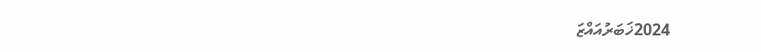2024ޚަބަރުއައްޒަ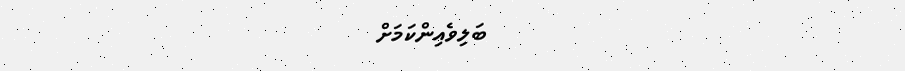ބަލިވެއިންކަމަށް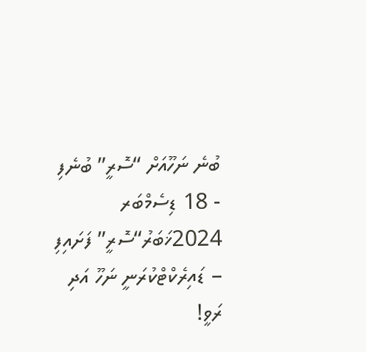ބުނެ ނަހޫއަށް “ސޮރީ” ބުނެފި
- 18 ޑިސެމްބަރ 2024ޚަބަރު“ސޮރީ” ފަށައިފި – ޑައިރެކްޓްކުރަނީ ނަހޫ އަދި ރަވީ!